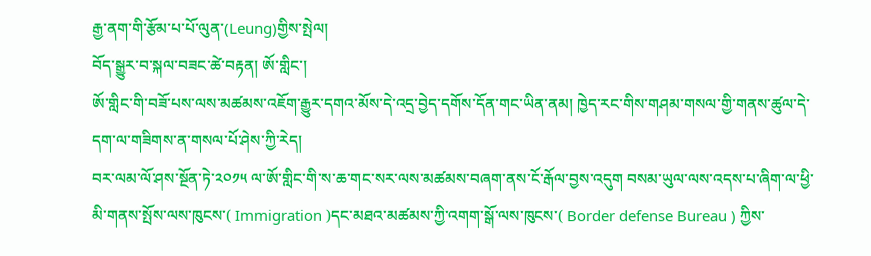རྒྱ་ནག་གི་རྩོམ་པ་པོ་ལུན་(Leung)གྱིས་སྤེལ།
བོད་སྒྱུར་བ་སྐལ་བཟང་ཚེ་བརྟན། ཨོ་གླིང་།
ཨོ་གླིང་གི་བཟོ་པས་ལས་མཚམས་འཇོག་རྒྱུར་དགའ་མོས་དེ་འདྲ་བྱེད་དགོས་དོན་གང་ཡིན་ནམ། ཁྱེད་རང་གིས་གཤམ་གསལ་གྱི་གནས་ཚུལ་དེ་དག་ལ་གཟིགས་ན་གསལ་པོ་ཤེས་ཀྱི་རེད།
བར་ལམ་ལོ་ཤས་སྔོན་ཏེ་༢༠༡༥ ལ་ཨོ་གླིང་གི་ས་ཆ་གང་སར་ལས་མཚམས་བཞག་ནས་ངོ་རྒོལ་བྱས་འདུག བསམ་ཡུལ་ལས་འདས་པ་ཞིག་ལ་ཕྱི་མི་གནས་སྤོས་ལས་ཁུངས་( Immigration )དང་མཐའ་མཚམས་ཀྱི་འགག་སྒོ་ལས་ཁུངས་( Border defense Bureau ) ཀྱིས་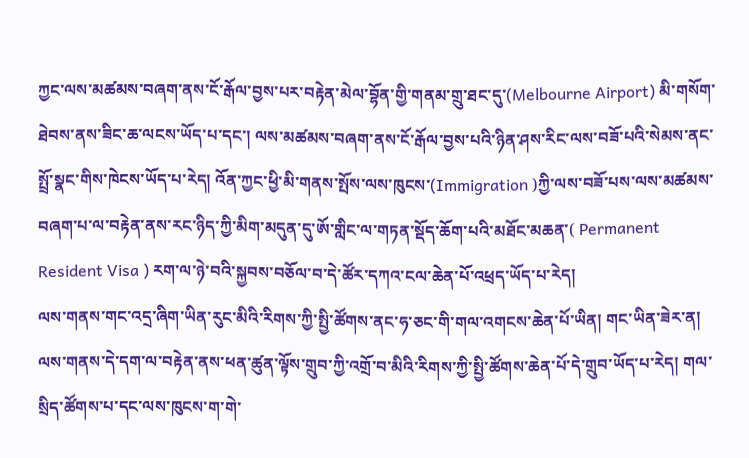ཀྱང་ལས་མཚམས་བཞག་ནས་ངོ་རྒོལ་བྱས་པར་བརྟེན་མེལ་བྷོན་གྱི་གནམ་གྲུ་ཐང་དུ་(Melbourne Airport) མི་གསོག་ཐེབས་ནས་ཟིང་ཆ་ལངས་ཡོད་པ་དང་། ལས་མཚམས་བཞག་ནས་ངོ་རྒོལ་བྱས་པའི་ཉིན་ཤས་རིང་ལས་བཟོ་པའི་སེམས་ནང་སྤྲོ་སྣང་གིས་ཁེངས་ཡོད་པ་རེད། འོན་ཀྱང་ཕྱི་མི་གནས་སྤོས་ལས་ཁུངས་(Immigration )ཀྱི་ལས་བཟོ་པས་ལས་མཚམས་བཞག་པ་ལ་བརྟེན་ནས་རང་ཉིད་ཀྱི་མིག་མདུན་དུ་ཨོ་གླིང་ལ་གཏན་སྡོད་ཆོག་པའི་མཐོང་མཆན་( Permanent Resident Visa ) རག་ལ་ཉེ་བའི་སྐྱབས་བཅོལ་བ་དེ་ཚོར་དཀའ་ངལ་ཆེན་པོ་འཕྲད་ཡོད་པ་རེད།
ལས་གནས་གང་འདྲ་ཞིག་ཡིན་རུང་མིའི་རིགས་ཀྱི་སྤྱི་ཚོགས་ནང་ཧ་ཅང་གི་གལ་འགངས་ཆེན་པོ་ཡིན། གང་ཡིན་ཟེར་ན། ལས་གནས་དེ་དག་ལ་བརྟེན་ནས་ཕན་ཚུན་ལྟོས་གྲུབ་ཀྱི་འགྲོ་བ་མིའི་རིགས་ཀྱི་སྤྱི་ཚོགས་ཆེན་པོ་དེ་གྲུབ་ཡོད་པ་རེད། གལ་སྲིད་ཚོགས་པ་དང་ལས་ཁུངས་ག་གེ་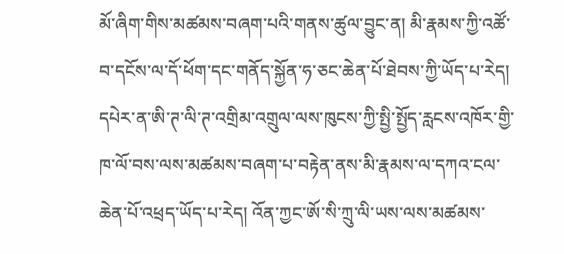མོ་ཞིག་གིས་མཚམས་བཞག་པའི་གནས་ཚུལ་བྱུང་ན། མི་རྣམས་ཀྱི་འཚོ་བ་དངོས་ལ་དོ་ཕོག་དང་གནོད་སྐྱོན་ཧ་ཅང་ཆེན་པོ་ཐེབས་ཀྱི་ཡོད་པ་རེད། དཔེར་ན་ཨི་ཊ་ལི་ཊ་འགྲིམ་འགྲུལ་ལས་ཁུངས་ཀྱི་སྤྱི་སྤྱོད་རླངས་འཁོར་གྱི་ཁ་ལོ་བས་ལས་མཚམས་བཞག་པ་བརྟེན་ནས་མི་རྣམས་ལ་དཀའ་ངལ་ཆེན་པོ་འཕྲད་ཡོད་པ་རེད། འོན་ཀྱང་ཨོ་སི་ཀྲུ་ལི་ཡས་ལས་མཚམས་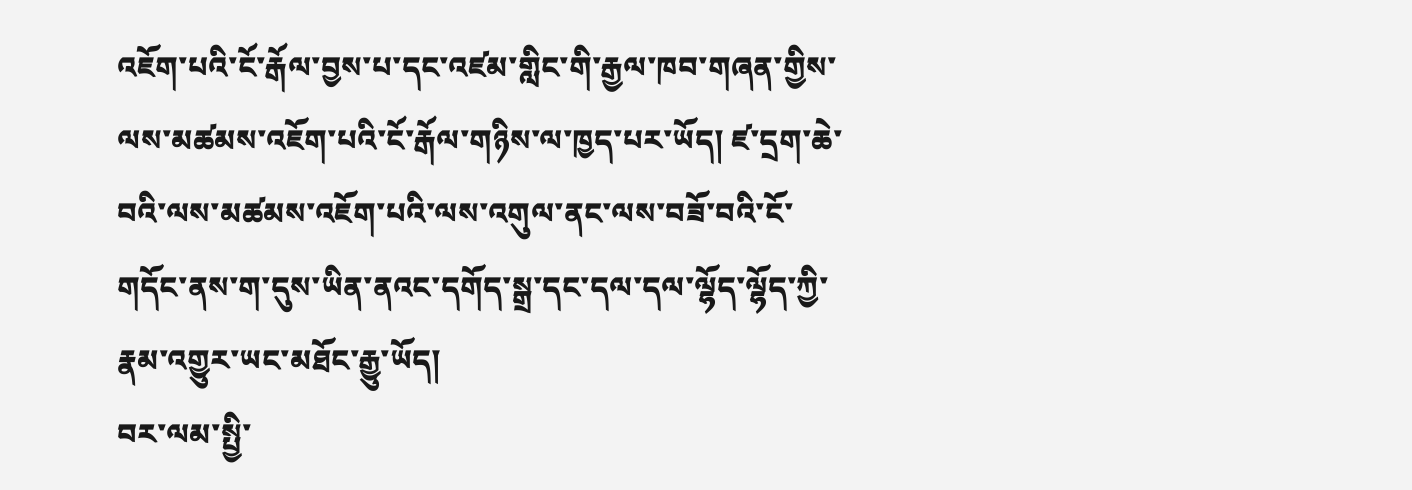འཇོག་པའི་ངོ་རྒོལ་བྱས་པ་དང་འཛམ་གླིང་གི་རྒྱལ་ཁབ་གཞན་གྱིས་ལས་མཚམས་འཇོག་པའི་ངོ་རྒོལ་གཉིས་ལ་ཁྱད་པར་ཡོད། ཛ་དྲག་ཆེ་བའི་ལས་མཚམས་འཇོག་པའི་ལས་འགུལ་ནང་ལས་བཟོ་བའི་ངོ་གདོང་ནས་ག་དུས་ཡིན་ནའང་དགོད་སྒྲ་དང་དལ་དལ་ལྷོད་ལྷོད་ཀྱི་རྣམ་འགྱུར་ཡང་མཐོང་རྒྱུ་ཡོད།
བར་ལམ་སྤྱི་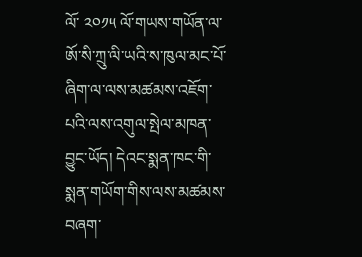ལོ་ ༢༠༡༥ ལོ་གཡས་གཡོན་ལ་ཨོ་སི་ཀྲུ་ལི་ཡའི་ས་ཁུལ་མང་པོ་ཞིག་ལ་ལས་མཚམས་འཇོག་པའི་ལས་འགུལ་སྤེལ་མཁན་བྱུང་ཡོད། དེའང་སྨན་ཁང་གི་སྨན་གཡོག་གིས་ལས་མཚམས་བཞག་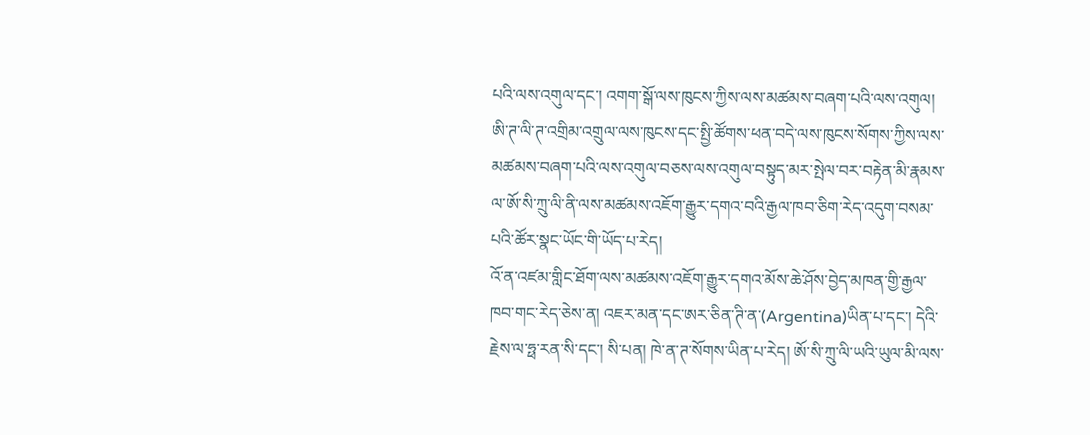པའི་ལས་འགུལ་དང་། འགག་སྒོ་ལས་ཁུངས་ཀྱིས་ལས་མཚམས་བཞག་པའི་ལས་འགུལ། ཨི་ཊ་ལི་ཊ་འགྲིམ་འགྲུལ་ལས་ཁུངས་དང་སྤྱི་ཚོགས་ཕན་བདེ་ལས་ཁུངས་སོགས་ཀྱིས་ལས་མཚམས་བཞག་པའི་ལས་འགུལ་བཅས་ལས་འགུལ་བསྟུད་མར་སྤེལ་བར་བརྟེན་མི་རྣམས་ལ་ཨོ་སི་ཀྲུ་ལི་ནི་ལས་མཚམས་འཇོག་རྒྱུར་དགའ་བའི་རྒྱལ་ཁབ་ཅིག་རེད་འདུག་བསམ་པའི་ཚོར་སྣང་ཡོང་གི་ཡོད་པ་རེད།
འོ་ན་འཛམ་གླིང་ཐོག་ལས་མཚམས་འཇོག་རྒྱུར་དགའ་མོས་ཆེ་ཤོས་བྱེད་མཁན་གྱི་རྒྱལ་ཁབ་གང་རེད་ཅེས་ན། འཇར་མན་དང་ཨར་ཅིན་ཊི་ན་(Argentina)ཡིན་པ་དང་། དེའི་རྗེས་ལ་ཧྥ་རན་སི་དང་། སི་པན། ཁེ་ན་ཊ་སོགས་ཡིན་པ་རེད། ཨོ་སི་ཀྲུ་ལི་ཡའི་ཡུལ་མི་ལས་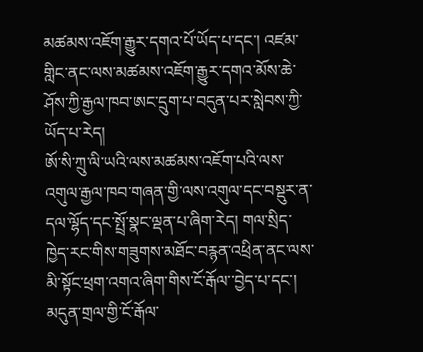མཚམས་འཇོག་རྒྱུར་དགའ་པོ་ཡོད་པ་དང་། འཛམ་གླིང་ནང་ལས་མཚམས་འཇོག་རྒྱུར་དགའ་མོས་ཆེ་ཤོས་ཀྱི་རྒྱལ་ཁབ་ཨང་དྲུག་པ་བདུན་པར་སླེབས་ཀྱི་ཡོད་པ་རེད།
ཨོ་སི་ཀྲུ་ལི་ཡའི་ལས་མཚམས་འཇོག་པའི་ལས་འགུལ་རྒྱལ་ཁབ་གཞན་གྱི་ལས་འགུལ་དང་བསྡུར་ན་དལ་ལྷོད་དང་སྤྲོ་སྣང་ལྡན་པ་ཞིག་རེད། གལ་སྲིད་ཁྱེད་རང་གིས་གཟུགས་མཐོང་བརྙན་འཕྲིན་ནང་ལས་མི་སྟོང་ཕྲག་འགའ་ཞིག་གིས་ངོ་རྒོལ་་བྱེད་པ་དང་། མདུན་གྲལ་གྱི་ངོ་རྒོལ་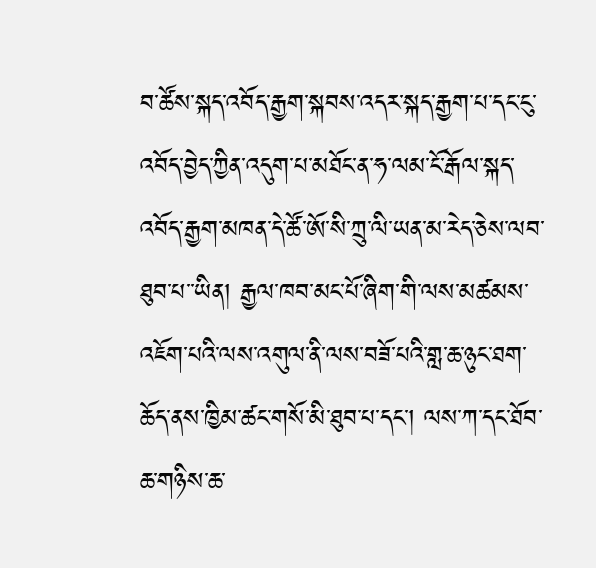བ་ཚོས་སྐད་འབོད་རྒྱག་སྐབས་འདར་སྐད་རྒྱག་པ་དང་ངུ་འབོད་བྱེད་ཀྱིན་འདུག་པ་མཐོང་ན་ཧ་ལམ་ངོ་རྒོལ་སྐད་འབོད་རྒྱག་མཁན་དེ་ཚོ་ཨོ་སི་ཀྲུ་ལི་ཡན་མ་རེད་ཅེས་ལབ་ཐུབ་པ་་ཡིན། རྒྱལ་ཁབ་མང་པོ་ཞིག་གི་ལས་མཚམས་འཇོག་པའི་ལས་འགུལ་ནི་ལས་བཟོ་པའི་གླ་ཆ་ཉུང་ཐག་ཆོད་ནས་ཁྱིམ་ཚང་གསོ་མི་ཐུབ་པ་དང་། ལས་ཀ་དང་ཐོབ་ཆ་གཉིས་ཆ་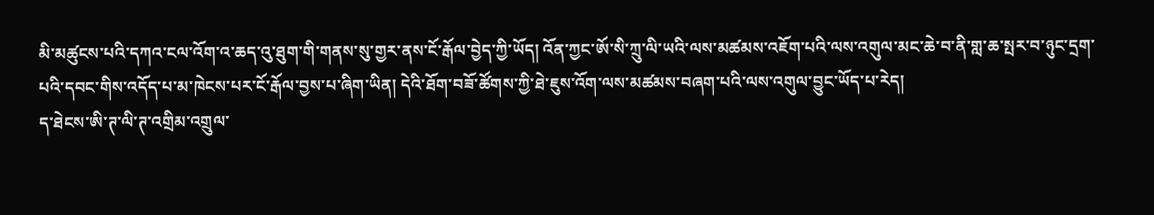མི་མཚུངས་པའི་དཀའ་ངལ་འོག་འ་ཆད་འུ་ཐུག་གི་གནས་སུ་གྱར་ནས་ངོ་རྒོལ་བྱེད་ཀྱི་ཡོད། འོན་ཀྱང་ཨོ་སི་ཀྲུ་ལི་ཡའི་ལས་མཚམས་འཇོག་པའི་ལས་འགུལ་མང་ཆེ་བ་ནི་གླ་ཆ་སྤར་བ་ཉུང་དྲག་པའི་དབང་གིས་འདོད་པ་མ་ཁེངས་པར་ངོ་རྒོལ་བྱས་པ་ཞིག་ཡིན། དེའི་ཐོག་བཟོ་ཚོགས་ཀྱི་ཐེ་ཇུས་འོག་ལས་མཚམས་བཞག་པའི་ལས་འགུལ་བྱུང་ཡོད་པ་རེད།
ད་ཐེངས་ཨི་ཊ་ལི་ཊ་འགྲིམ་འགྲུལ་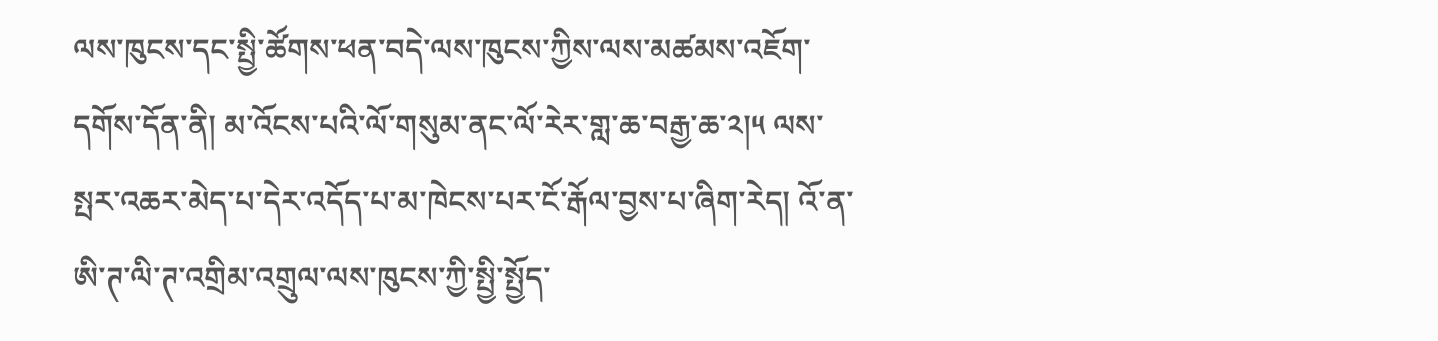ལས་ཁུངས་དང་སྤྱི་ཚོགས་ཕན་བདེ་ལས་ཁུངས་ཀྱིས་ལས་མཚམས་འཇོག་དགོས་དོན་ནི། མ་འོངས་པའི་ལོ་གསུམ་ནང་ལོ་རེར་གླ་ཆ་བརྒྱ་ཆ་༢།༥ ལས་སྤར་འཆར་མེད་པ་དེར་འདོད་པ་མ་ཁེངས་པར་ངོ་རྒོལ་བྱས་པ་ཞིག་རེད། འོ་ན་ཨི་ཊ་ལི་ཊ་འགྲིམ་འགྲུལ་ལས་ཁུངས་ཀྱི་སྤྱི་སྤྱོད་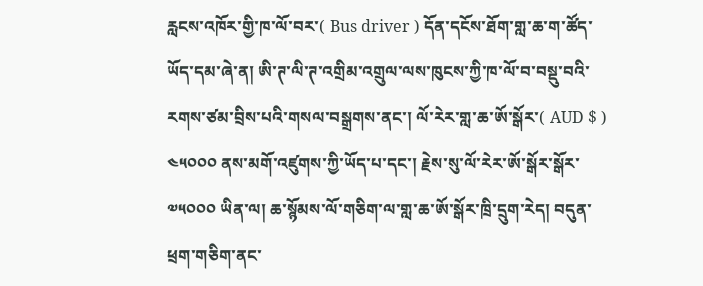རླངས་འཁོར་གྱི་ཁ་ལོ་བར་( Bus driver ) དོན་དངོས་ཐོག་གླ་ཆ་ག་ཚོད་ཡོད་དམ་ཞེ་ན། ཨི་ཊ་ལི་ཊ་འགྲིམ་འགྲུལ་ལས་ཁུངས་ཀྱི་ཁ་ལོ་བ་བསྡུ་བའི་རགས་ཙམ་བྲིས་པའི་གསལ་བསྒྲགས་ནང་། ལོ་རེར་གླ་ཆ་ཨོ་སྒོར་( AUD $ ) ༤༥༠༠༠ ནས་མགོ་འཛུགས་ཀྱི་ཡོད་པ་དང་། རྗེས་སུ་ལོ་རེར་ཨོ་སྒོར་སྒོར་ ༧༥༠༠༠ ཡིན་ལ། ཆ་སྙོམས་ལོ་གཅིག་ལ་གླ་ཆ་ཨོ་སྒོར་ཁྲི་དྲུག་རེད། བདུན་ཕྲག་གཅིག་ནང་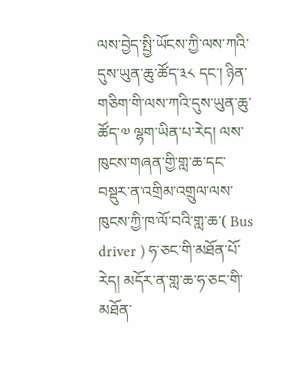ལས་བྱེད་སྤྱི་ཡོངས་ཀྱི་ལས་ཀའི་དུས་ཡུན་ཆུ་ཚོད་༣༨ དང་། ཉིན་གཅིག་གི་ལས་ཀའི་དུས་ཡུན་ཆུ་ཚོད་༧ ལྷག་ཡིན་པ་རེད། ལས་ཁུངས་གཞན་གྱི་གླ་ཆ་དང་བསྡུར་ན་འགྲིམ་འགྲུལ་ལས་ཁུངས་ཀྱི་ཁ་ལོ་བའི་གླ་ཆ་( Bus driver ) ཧ་ཅང་གི་མཐོན་པོ་རེད། མདོར་ན་གླ་ཆ་ཧ་ཅང་གི་མཐོན་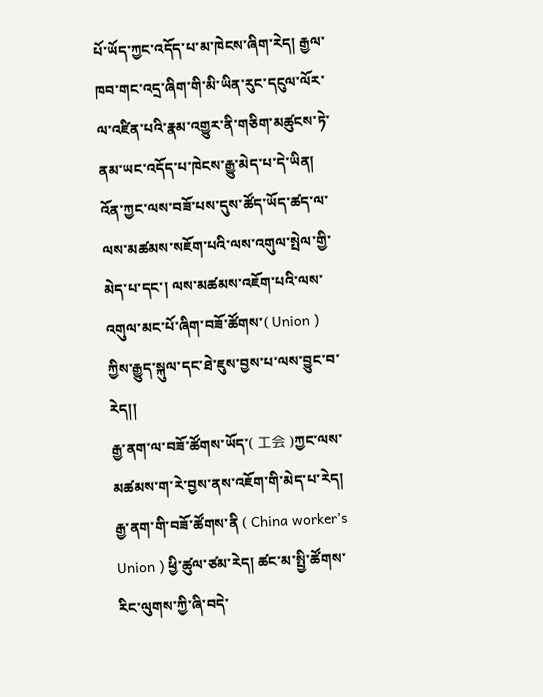པོ་ཡོད་ཀྱང་འདོད་པ་མ་ཁེངས་ཞིག་རེད། རྒྱལ་ཁབ་གང་འདྲ་ཞིག་གི་མི་ཡིན་རུང་དངུལ་ལོར་ལ་འཛིན་པའི་རྣམ་འགྱུར་ནི་གཅིག་མཚུངས་ཏེ་ནམ་ཡང་འདོད་པ་ཁེངས་རྒྱུ་མེད་པ་དེ་ཡིན། འོན་ཀྱང་ལས་བཟོ་པས་དུས་ཚོད་ཡོད་ཚད་ལ་ལས་མཚམས་སཇོག་པའི་ལས་འགུལ་སྤེལ་གྱི་མེད་པ་དང་། ལས་མཚམས་འཇོག་པའི་ལས་འགུལ་མང་པོ་ཞིག་བཟོ་ཚོགས་( Union ) ཀྱིས་རྒྱུད་སྐུལ་དང་ཐེ་ཇུས་བྱས་པ་ལས་བྱུང་བ་རེད།།
རྒྱ་ནག་ལ་བཟོ་ཚོགས་ཡོད་( 工会 )ཀྱང་ལས་མཚམས་ག་རེ་བྱས་ནས་འཇོག་གི་མེད་པ་རེད། རྒྱ་ནག་གི་བཟོ་ཚོགས་ནི ( China worker’s Union ) ཕྱི་ཚུལ་ཙམ་རེད། ཚང་མ་སྤྱི་ཚོགས་རིང་ལུགས་ཀྱི་ཞི་བདེ་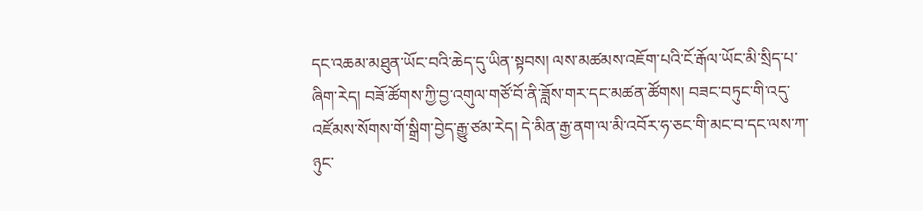དང་འཆམ་མཐུན་ཡོང་བའི་ཆེད་དུ་ཡིན་སྟབས། ལས་མཚམས་འཇོག་པའི་ངོ་རྒོལ་ཡོང་མི་སྲིད་པ་ཞིག་རེད། བཟོ་ཚོགས་ཀྱི་བྱ་འགུལ་གཙོ་བོ་ནི་ཟློས་གར་དང་མཚན་ཚོགས། བཟང་བཏུང་གི་འདུ་འཛོམས་སོགས་གོ་སྒྲིག་བྱེད་རྒྱུ་ཙམ་རེད། དེ་མིན་རྒྱ་ནག་ལ་མི་འབོར་ཧ་ཅང་གི་མང་བ་དང་ལས་ཀ་ཉུང་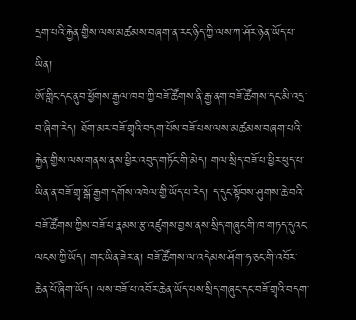དྲག་པའི་རྐྱེན་གྱིས་ལས་མཚམས་བཞག་ན་རང་ཉིད་ཀྱི་ལས་ཀ་ཤོར་ཉེན་ཡོད་པ་ཡིན།
ཨོ་གླིང་དང་ནུབ་ཕྱོགས་རྒྱལ་ཁབ་ཀྱི་བཟོ་ཚོགས་ནི་རྒྱ་ནག་བཟོ་ཚོགས་དང་མི་འདྲ་བ་ཞིག་རེད། ཐོག་མར་བཟོ་གྲྭའི་བདག་པོས་བཟོ་པས་ལས་མཚམས་བཞག་པའི་རྐྱེན་གྱིས་ལས་གནས་ནས་ཕྱིར་འབུད་གཏོང་གི་མེད། གལ་སྲིད་བཟོ་པ་ཕྱིར་ཕུད་པ་ཡིན་ན་བཟོ་གྲྭ་སྒོ་རྒྱག་དགོས་འཁེལ་གྱི་ཡོད་པ་རེད། ད་དུང་སྟོབས་ཤུགས་ཆེ་བའི་བཟོ་ཚོགས་ཀྱིས་བཟོ་པ་རྣམས་རྩ་འཛུགས་བྱས་ནས་སྲིད་གཞུང་གི་ཁ་གཏད་དུའང་ལངས་ཀྱི་ཡོད། གང་ཡིན་ཟེར་ན། བཟོ་ཚོགས་ལ་འདེམས་ཤོག་ཧ་ཅང་གི་འབོར་ཆེན་པོ་ཞིག་ཡོད། ལས་བཟོ་པ་འབོར་ཆེན་ཡོད་པས་སྲིད་གཞུང་དང་བཟོ་གྲྭའི་བདག་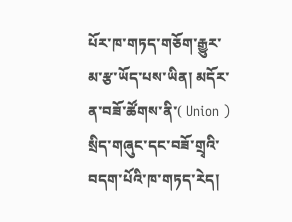པོར་ཁ་གཏད་གཅོག་རྒྱུར་མ་རྩ་ཡོད་པས་ཡིན། མདོར་ན་བཟོ་ཚོགས་ནི་( Union ) སྲིད་གཞུང་དང་བཟོ་གྲྭའི་བདག་པོའི་ཁ་གཏད་རེད།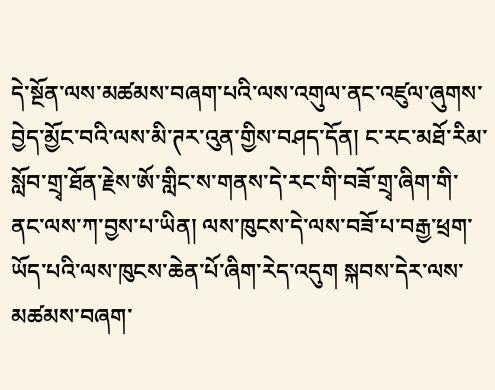དེ་སྔོན་ལས་མཚམས་བཞག་པའི་ལས་འགུལ་ནང་འཛུལ་ཞུགས་བྱེད་མྱོང་བའི་ལས་མི་ཊར་འུན་གྱིས་བཤད་དོན། ང་རང་མཐོ་རིམ་སློབ་གྲྭ་ཐོན་རྗེས་ཨོ་གླིང་ས་གནས་དེ་རང་གི་བཟོ་གྲྭ་ཞིག་གི་ནང་ལས་ཀ་བྱས་པ་ཡིན། ལས་ཁུངས་དེ་ལས་བཟོ་པ་བརྒྱ་ཕྲག་ཡོད་པའི་ལས་ཁུངས་ཆེན་པོ་ཞིག་རེད་འདུག སྐབས་དེར་ལས་མཚམས་བཞག་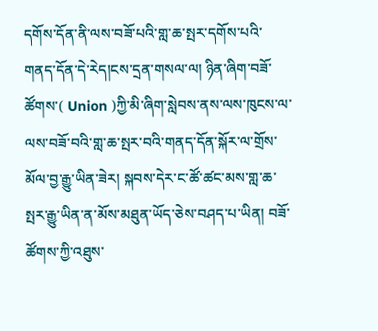དགོས་དོན་ནི་ལས་བཟོ་པའི་གླ་ཆ་སྤར་དགོས་པའི་གནད་དོན་དེ་རེད།ངས་དྲན་གསལ་ལ། ཉིན་ཞིག་བཟོ་ཚོགས་( Union )ཀྱི་མི་ཞིག་སླེབས་ནས་ལས་ཁུངས་ལ་ལས་བཟོ་བའི་གླ་ཆ་སྤར་བའི་གནད་དོན་སྐོར་ལ་གྲོས་མོལ་བྱ་རྒྱུ་ཡིན་ཟེར། སྐབས་དེར་ང་ཚོ་ཚང་མས་གླ་ཆ་སྤར་རྒྱུ་ཡིན་ན་མོས་མཐུན་ཡོད་ཅེས་བཤད་པ་ཡིན། བཟོ་ཚོགས་ཀྱི་འཐུས་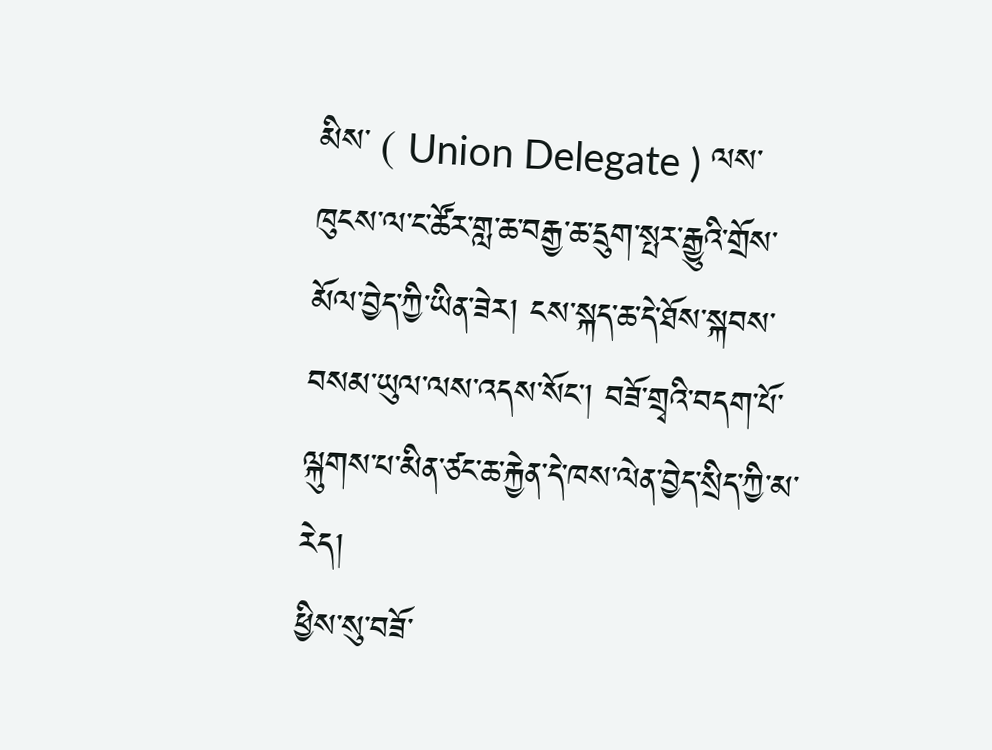མིས་ ( Union Delegate ) ལས་ཁུངས་ལ་ང་ཚོར་གླ་ཆ་བརྒྱ་ཆ་དྲུག་སྤར་རྒྱུའི་གྲོས་མོལ་བྱེད་ཀྱི་ཡིན་ཟེར། ངས་སྐད་ཆ་དེ་ཐོས་སྐབས་བསམ་ཡུལ་ལས་འདས་སོང་། བཟོ་གྲྭའི་བདག་པོ་ལྐུགས་པ་མིན་ཙང་ཆ་རྐྱེན་དེ་ཁས་ལེན་བྱེད་སྲིད་ཀྱི་མ་རེད།
ཕྱིས་སུ་བཟོ་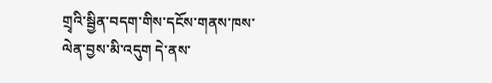གྲྭའི་སྦྱིན་བདག་གིས་དངོས་གནས་ཁས་ལེན་བྱས་མི་འདུག དེ་ནས་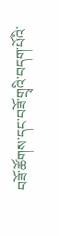བཟོ་ཚོགས་དང་བཟོ་གྲྭའི་བདག་པོའི་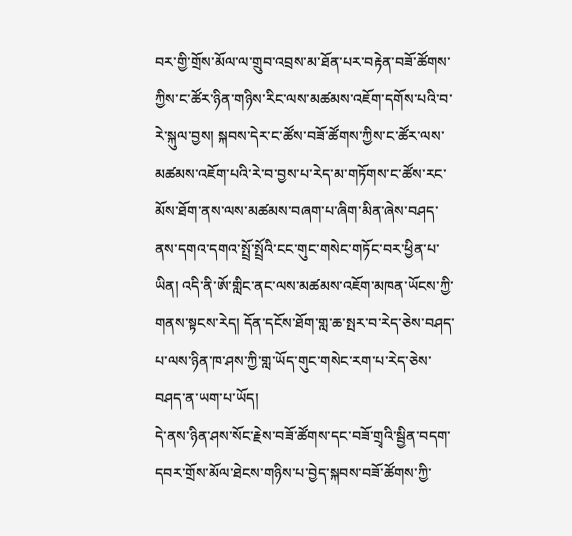བར་གྱི་གྲོས་མོལ་ལ་གྲུབ་འབྲས་མ་ཐོན་པར་བརྟེན་བཟོ་ཚོགས་ཀྱིས་ང་ཚོར་ཉིན་གཉིས་རིང་ལས་མཚམས་འཇོག་དགོས་པའི་བ་རེ་སྐུལ་བྱས། སྐབས་དེར་ང་ཚོས་བཟོ་ཚོགས་ཀྱིས་ང་ཚོར་ལས་མཚམས་འཇོག་པའི་རེ་བ་བྱས་པ་རེད་མ་གཏོགས་ང་ཚོས་རང་མོས་ཐོག་ནས་ལས་མཚམས་བཞག་པ་ཞིག་མིན་ཞེས་བཤད་ནས་དགའ་དགའ་སྤྲོ་སྤྲོའི་ངང་གུང་གསེང་གཏོང་བར་ཕྱིན་པ་ཡིན། འདི་ནི་ཨོ་གླིང་ནང་ལས་མཚམས་འཇོག་མཁན་ཡོངས་ཀྱི་གནས་སྟངས་རེད། དོན་དངོས་ཐོག་གླ་ཆ་སྤར་བ་རེད་ཅེས་བཤད་པ་ལས་ཉིན་ཁ་ཤས་ཀྱི་གླ་ཡོད་གུང་གསེང་རག་པ་རེད་ཅེས་བཤད་ན་ཡག་པ་ཡོད།
དེ་ནས་ཉིན་ཤས་སོང་རྗེས་བཟོ་ཚོགས་དང་བཟོ་གྲྭའི་སྦྱིན་བདག་དབར་གྲོས་མོལ་ཐེངས་གཉིས་པ་བྱེད་སྐབས་བཟོ་ཚོགས་ཀྱི་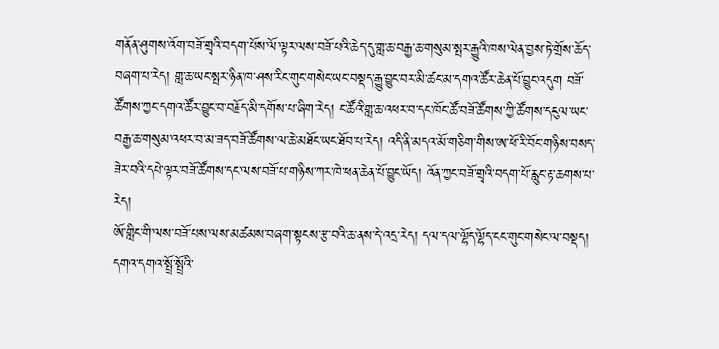གནོན་ཤུགས་འོག་བཟོ་གྲྭའི་བདག་པོས་ལོ་ལྟར་ལས་བཟོ་པའི་ཆེད་དུ་གླ་ཆ་བརྒྱ་ཆ་གསུམ་སྤར་རྒྱུའི་ཁས་ལེན་བྱས་ཏེ་གྲོས་ཆོད་བཞག་པ་རེད། གླ་ཆ་ཡང་སྤར་ཉིན་ཁ་ཤས་རིང་གུང་གསེང་ཡང་བསྡད་རྒྱུ་བྱུང་བར་མི་ཚང་མ་དགའ་ཚོར་ཆེན་པོ་བྱུང་འདུག བཟོ་ཚོགས་ཀྱང་དགའ་ཚོར་བྱུང་བ་བརྗོད་མི་དགོས་པ་ཞིག་རེད། ང་ཚོའི་གླ་ཆ་འཕར་བ་དང་ཁོང་ཚོ་བཟོ་ཚོགས་ཀྱི་ཚོགས་དངུལ་ཡང་བརྒྱ་ཆ་གསུམ་འཕར་བ་མ་ཟད་བཟོ་ཚོགས་ལ་ཆེ་མཐོང་ཡང་ཐོབ་པ་རེད། འདི་ནི་མདའ་མོ་གཅིག་གིས་ཨ་ཕོ་རི་བོང་གཉིས་བསད་ཟེར་བའི་དཔེ་ལྟར་བཟོ་ཚོགས་དང་ལས་བཟོ་པ་གཉིས་ཀར་ཁེ་ཕན་ཆེན་པོ་བྱུང་ཡོད། འོན་ཀྱང་བཟོ་གྲྭའི་བདག་པོ་རླུང་རྟ་ཆགས་པ་རེད།
ཨོ་གླིང་གི་ལས་བཟོ་པས་ལས་མཚམས་བཞག་སྟངས་རྩ་བའི་ཆ་ནས་དེ་འདྲ་རེད། དལ་དལ་ལྷོད་ལྷོད་ངང་གུང་གསེང་ལ་བསྡད། དགའ་དགའ་སྤྲོ་སྤྲོའི་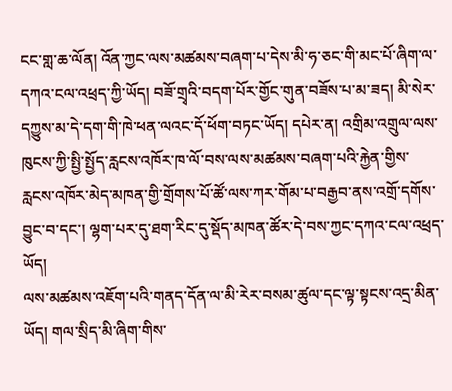ངང་གླ་ཆ་ལོན། འོན་ཀྱང་ལས་མཚམས་བཞག་པ་དེས་མི་ཧ་ཅང་གི་མང་པོ་ཞིག་ལ་དཀའ་ངལ་འཕྲད་ཀྱི་ཡོད། བཟོ་གྲྭའི་བདག་པོར་གྱོང་གུན་བཟོས་པ་མ་ཟད། མི་སེར་དཀྱུས་མ་དེ་དག་གི་ཁེ་ཕན་ལའང་དོ་ཕོག་བཏང་ཡོད། དཔེར་ན། འགྲིམ་འགྲུལ་ལས་ཁུངས་ཀྱི་སྤྱི་སྤྱོད་རླངས་འཁོར་ཁ་ལོ་བས་ལས་མཚམས་བཞག་པའི་རྐྱེན་གྱིས་རླངས་འཁོར་མེད་མཁན་གྱི་གྲོགས་པོ་ཚོ་ལས་ཀར་གོམ་པ་བརྒྱབ་ནས་འགྲོ་དགོས་བྱུང་བ་དང་། ལྷག་པར་དུ་ཐག་རིང་དུ་སྡོད་མཁན་ཚོར་དེ་བས་ཀྱང་དཀའ་ངལ་འཕྲད་ཡོད།
ལས་མཚམས་འཇོག་པའི་གནད་དོན་ལ་མི་རེར་བསམ་ཚུལ་དང་ལྟ་སྟངས་འདྲ་མིན་ཡོད། གལ་སྲིད་མི་ཞིག་གིས་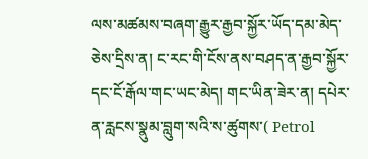ལས་མཚམས་བཞག་རྒྱུར་རྒྱབ་སྐྱོར་ཡོད་དམ་མེད་ཅེས་དྲིས་ན། ང་རང་གི་ངོས་ནས་བཤད་ན་རྒྱབ་སྐྱོར་དང་ངོ་རྒོལ་གང་ཡང་མེད། གང་ཡིན་ཟེར་ན། དཔེར་ན་རླངས་སྣུམ་བླུག་སའི་ས་ཚུགས་( Petrol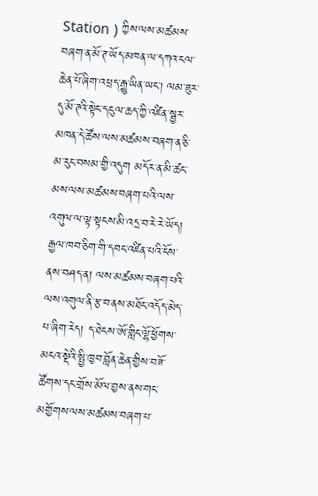Station ) ཀྱིས་ལས་མཚམས་བཞག་ན་མོ་ཊ་ཡོད་མཁན་ལ་དཀའ་ངལ་ཆེན་པོ་ཞིག་འཕྲད་རྒྱུ་ཡིན་ཡང་། ལམ་ཟུར་དུ་མོ་ཊའི་སྟེང་དངུལ་ཆད་ཀྱི་འཛིན་སྦྱར་མཁན་དེ་ཚོས་ལས་མཚམས་བཞག་ན་ཅི་མ་རུང་བསམ་གྱི་འདུག མདོར་ན་མི་ཚང་མས་ལས་མཚམས་བཞག་པའི་ལས་འགུལ་ལ་ལྟ་སྟངས་མི་འདྲ་བ་རེ་རེ་ཡོད།
རྒྱལ་ཁབ་ཅིག་གི་དབང་འཛིན་པའི་ངོས་ནས་བཤད་ན། ལས་མཚམས་བཞག་པའི་ལས་འགུལ་ནི་རྩ་བ་ནས་མཐོང་འདོད་མེད་པ་ཞིག་རེད། ད་ཐེངས་ཨོ་གླིང་ལྷོ་ཕྱོགས་མངའ་སྡེའི་སྤྱི་ཁྱབ་བློན་ཆེན་གྱིས་བཟོ་ཚོགས་དང་གྲོས་མོལ་བྱས་ནས་གང་མགྱོགས་ལས་མཚམས་བཞག་པ་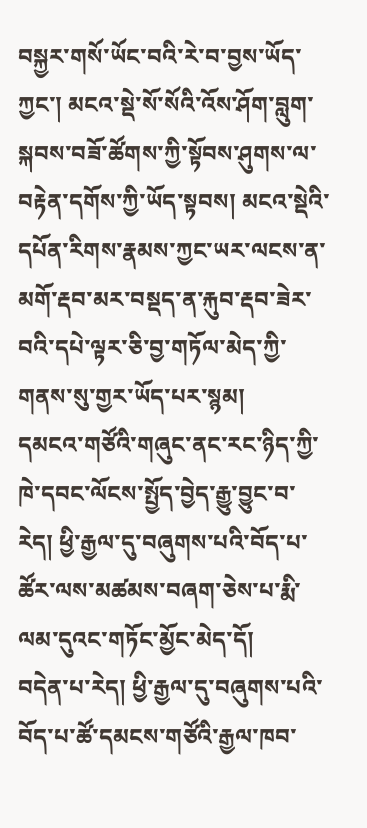བསྐྱར་གསོ་ཡོང་བའི་རེ་བ་བྱས་ཡོད་ཀྱང་། མངའ་སྡེ་སོ་སོའི་འོས་ཤོག་བླུག་སྐབས་བཟོ་ཚོགས་ཀྱི་སྟོབས་ཤུགས་ལ་བརྟེན་དགོས་ཀྱི་ཡོད་སྟབས། མངའ་སྡེའི་དཔོན་རིགས་རྣམས་ཀྱང་ཡར་ལངས་ན་མགོ་རྡབ་མར་བསྡད་ན་རྐུབ་རྡབ་ཟེར་བའི་དཔེ་ལྟར་ཅི་བྱ་གཏོལ་མེད་ཀྱི་གནས་སུ་གྱར་ཡོད་པར་སྙམ།
དམངའ་གཙོའི་གཞུང་ནང་རང་ཉིད་ཀྱི་ཁེ་དབང་ལོངས་སྤྱོད་བྱེད་རྒྱུ་བྱུང་བ་རེད། ཕྱི་རྒྱལ་དུ་བཞུགས་པའི་བོད་པ་ཚོར་ལས་མཚམས་བཞག་ཅེས་པ་རྨི་ལམ་དུའང་གཏོང་མྱོང་མེད་དོ།
བདེན་པ་རེད། ཕྱི་རྒྱལ་དུ་བཞུགས་པའི་བོད་པ་ཚོ་དམངས་གཙོའི་རྒྱལ་ཁབ་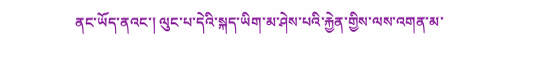ནང་ཡོད་ནའང་། ལུང་པ་དེའི་སྐད་ཡིག་མ་ཤེས་པའི་རྐྱེན་གྱིས་ལས་འགན་མ་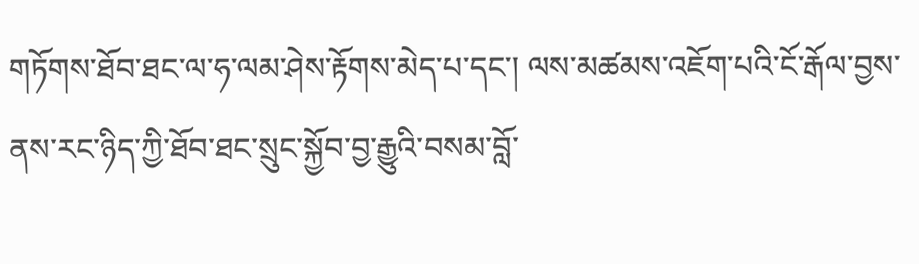གཏོགས་ཐོབ་ཐང་ལ་ཧ་ལམ་ཤེས་རྟོགས་མེད་པ་དང་། ལས་མཚམས་འཇོག་པའི་ངོ་རྒོལ་བྱས་ནས་རང་ཉིད་ཀྱི་ཐོབ་ཐང་སྲུང་སྐྱོབ་བྱ་རྒྱུའི་བསམ་བློ་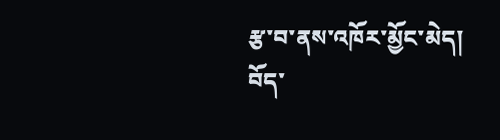རྩ་བ་ནས་འཁོར་མྱོང་མེད། བོད་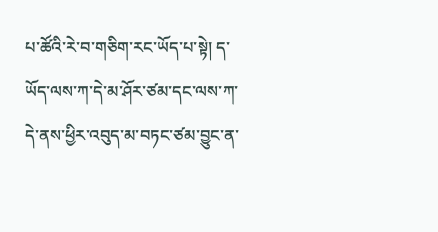པ་ཚོའི་རེ་བ་གཅིག་རང་ཡོད་པ་སྟེ། ད་ཡོད་ལས་ཀ་དེ་མ་ཤོར་ཙམ་དང་ལས་ཀ་དེ་ནས་ཕྱིར་འབུད་མ་བཏང་ཙམ་བྱུང་ན་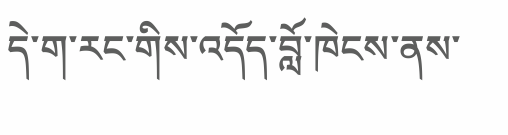དེ་ག་རང་གིས་འདོད་བློ་ཁེངས་ནས་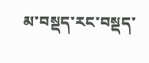མ་བསྡད་རང་བསྡད་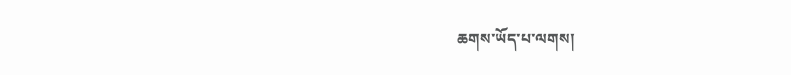ཆགས་ཡོད་པ་ལགས།